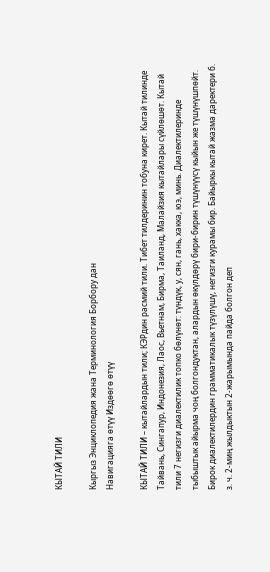КЫТАЙ ТИЛИ

Кыргыз Энциклопедия жана Терминология Борбору дан
Навигацияга өтүү Издөөгө өтүү

КЫТАЙ ТИЛИ – кытайлардын тили; КЭРдин расмий тили. Тибет тилдеринин тобуна кирет. Кытай тилинде Тайвань, Сингапур, Индонезия, Лаос, Вьетнам, Бирма, Таиланд, Малайзия кытайлары сүйлөшөт. Кытай тили 7 негизги диалектилик топко бөлүнөт: түндүк, у, сян, гань, хакка, юэ, минь. Диалектилеринде тыбыштык айырма чоң болгондуктан, алардын өкүлдөрү бири-бирин түшүнүүсү кыйын же түшүнүшпөйт. Бирок диалектилердин грамматикалык түзүлүшү, негизги курамы бир. Байыркы кытай жазма даректери б. з. ч. 2-миң жылдыктын 2-жарымында пайда болгон деп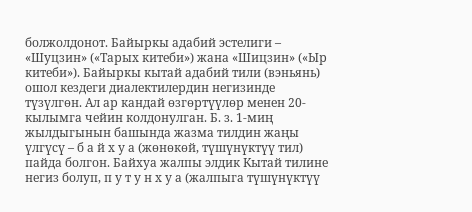болжолдонот. Байыркы адабий эстелиги – «Шуцзин» («Тарых китеби») жана «Шицзин» («Ыр китеби»). Байыркы кытай адабий тили (вэньянь) ошол кездеги диалектилердин негизинде түзүлгөн. Ал ар кандай өзгөртүүлөр менен 20-кылымга чейин колдонулган. Б. з. 1-миң жылдыгынын башында жазма тилдин жаңы үлгүсү – б а й х у а (жөнөкөй, түшүнүктүү тил) пайда болгон. Байхуа жалпы элдик Кытай тилине негиз болуп, п у т у н х у а (жалпыга түшүнүктүү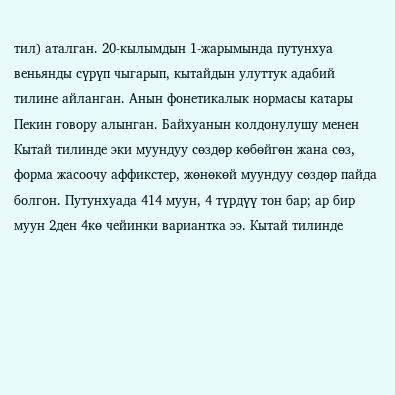тил) аталган. 20-кылымдын 1-жарымында путунхуа веньянды сүрүп чыгарып, кытайдын улуттук адабий тилине айланган. Анын фонетикалык нормасы катары Пекин говору алынган. Байхуанын колдонулушу менен Кытай тилинде эки муундуу сөздөр көбөйгөн жана сөз, форма жасоочу аффикстер, жөнөкөй муундуу сөздөр пайда болгон. Путунхуада 414 муун, 4 түрдүү тон бар; ар бир муун 2ден 4кө чейинки вариантка ээ. Кытай тилинде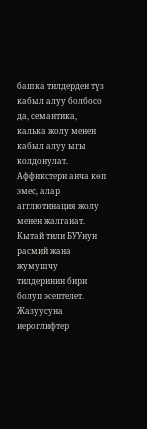башка тилдерден түз кабыл алуу болбосо да, семантика, калька жолу менен кабыл алуу ыгы колдонулат. Аффикстери анча көп эмес, алар агглютинация жолу менен жалганат. Кытай тили БУУнун расмий жана жумушчу тилдеринин бири болуп эсептелет. Жазуусуна иероглифтер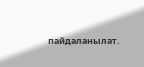пайдаланылат.